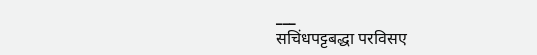___
सचिंधपट्टबद्धा परविसए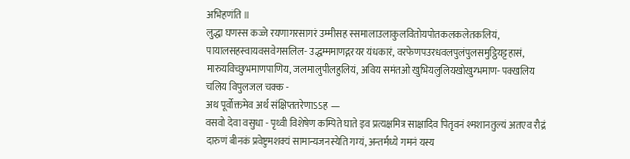अभिहणंति ॥
लुद्धा घणस्स कज्जे रयणागरसागरं उम्मीसह स्समालाउलाकुलवितोयपोतकलकलेतकलियं, पायालसहस्वायवसवेगसलिल- उद्धम्ममाणद्गरयर यंधकारं, वरफेणपउरधवलपुलंपुलसमुट्ठियट्टहासं, मारुयविच्छुभमाणपाणिय, जलमालुपीलहुलियं, अविय समंतओ खुभियलुलियखोखुग्भमाण- पक्खलिय चलिय विपुलजल चक्क -
अथ पूर्वोक्तमेव अर्थ संक्षिप्ततरेणाऽऽह —
वसवो देवा वसुधा - पृथ्वी विशेषेण कम्पिते घाते इव प्रत्यक्षमित्र साक्षादिव पितृवनं श्मशानतुल्यं अतएव रौद्रं दारुणं बीनकं प्रवेष्टुमशक्यं सामान्यजनस्येति गम्यं, अन्तर्मध्ये गमनं यस्य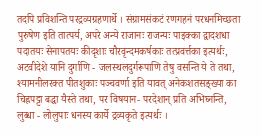तदपि प्रविशन्ति परद्रव्यग्रहणार्थे । संग्रामसंकटं रणगहनं परधनमिच्छता पुरुषेण इति तात्पर्य, अपरे अन्ये राजानः राजन्यः पाइक्का द्वादशधा पदातयः सेनापतयः कीदृशाः चौरवृन्दमकर्षकाः तत्प्रवर्त्तका इत्यर्थः, अटवीदेशे यानि दुर्गाणि - जलस्थलदुर्गरूपाणि तेषु वसन्ति ये ते तथा, श्यामनीलरक्त पीतशुकाः पञ्चवर्णा इति यावत् अनेकशतसङ्ख्या का चिह्नपट्टा बद्धा यैस्ते तथा, पर विषयान- परदेशान् प्रति अभिघ्नन्ति, लुब्धा - लोलुपाः धनस्य कार्ये द्रव्यकृते इत्यर्थः ।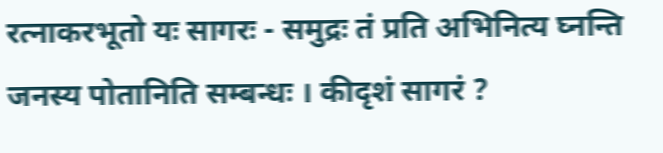रत्नाकरभूतो यः सागरः - समुद्रः तं प्रति अभिनित्य घ्नन्ति जनस्य पोतानिति सम्बन्धः । कीदृशं सागरं ?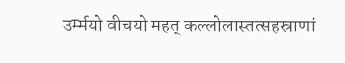उर्म्मयो वीचयो महत् कल्लोलास्तत्सहस्राणां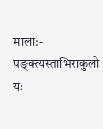माला:- पङ्क्त्यस्ताभिराकुलो यः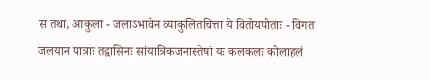स तथा, आकुला - जलाऽभावेन व्याकुलितचित्ता ये वितोयपोताः - विगत जलयान पात्राः तद्वासिनः सांयात्रिकजनास्तेषां यः कलकलः कोलाहलं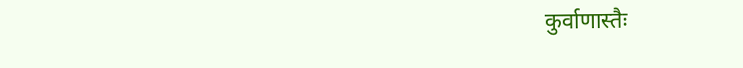कुर्वाणास्तैः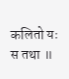कलितो यः स तथा ॥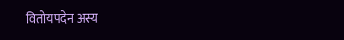वितोयपदेन अस्य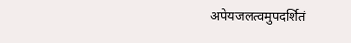अपेयजलत्वमुपदर्शितं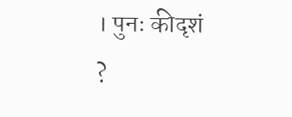। पुनः कीदृशं ?